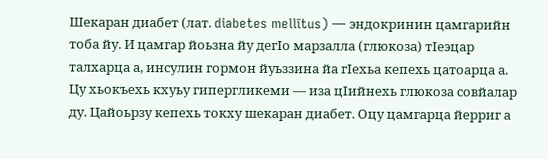Шекаран диабет (лат. diabetes mellītus) — эндокринин цамгарийн тоба йу. И цамгар йоьзна йу дегӀо марзалла (глюкоза) тӀеэцар талхарца а, инсулин гормон йуьззина йа гӀехьа кепехь цатоарца а. Цу хьокъехь кхуьу гипергликеми — иза цӀийнехь глюкоза совйалар ду. Цайоьрзу кепехь токху шекаран диабет. Оцу цамгарца йерриг а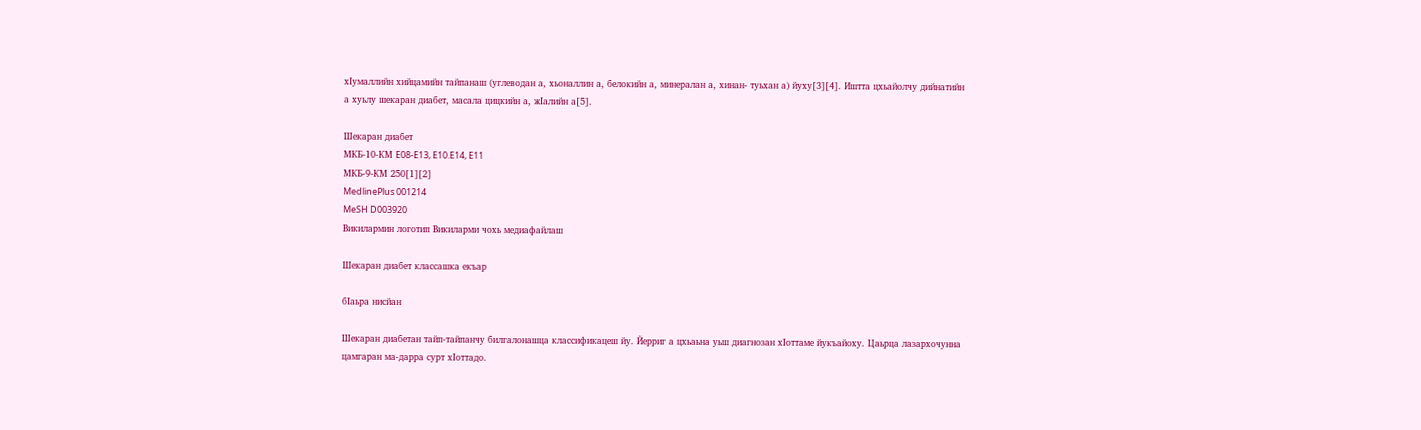хӀумаллийн хийцамийн тайпанаш (углеводан а, хьоналлин а, белокийн а, минералан а, хинан- туьхан а) йуху[3][4]. Иштта цхьайолчу дийнатийн а хуьлу шекаран диабет, масала цицкийн а, жӀалийн а[5].

Шекаран диабет
МКБ-10-КМ E08-E13, E10.E14, E11
МКБ-9-КМ 250[1][2]
MedlinePlus 001214
MeSH D003920
Викилармин логотип Викиларми чохь медиафайлаш

Шекаран диабет классашка екъар

бӀаьра нисйан

Шекаран диабетан тайп-тайпанчу билгалонашца классификацеш йу. Йерриг а цхьаьна уьш диагнозан хӀоттаме йукъайоху. Цаьрца лазархочунна цамгаран ма-дарра сурт хӀоттадо.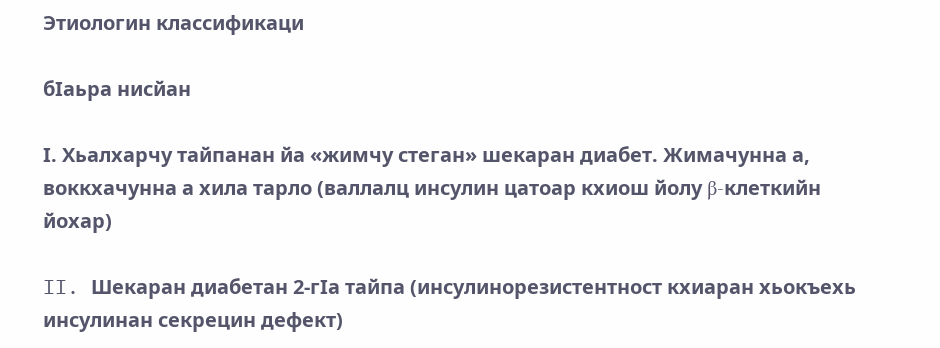Этиологин классификаци

бӀаьра нисйан

Ӏ. Хьалхарчу тайпанан йа «жимчу стеган» шекаран диабет. Жимачунна а, воккхачунна а хила тарло (валлалц инсулин цатоар кхиош йолу β-клеткийн йохар)

II. Шекаран диабетан 2-гӀа тайпа (инсулинорезистентност кхиаран хьокъехь инсулинан секрецин дефект)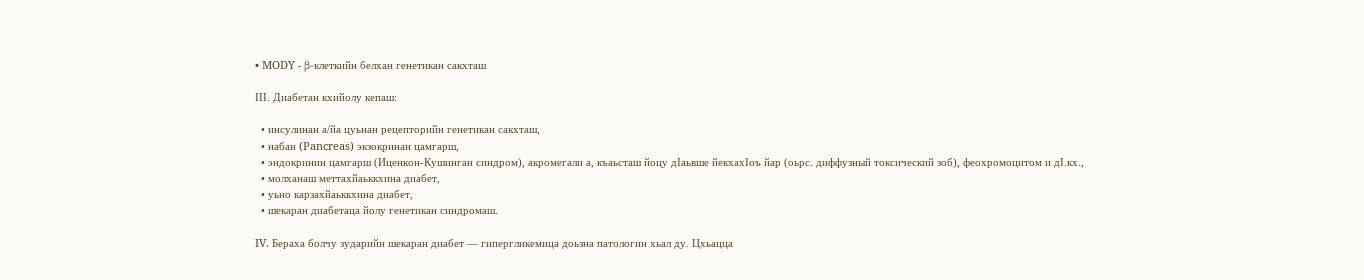• MODY - β-клеткийн белхан генетикан сакхташ

IӀI. Диабетан кхийолу кепаш:

  • инсулинан а/йа цуьнан рецепторийн генетикан сакхташ,
  • набан (Pancreas) экзокринан цамгарш,
  • эндокринин цамгарш (Иценкон-Кушинган синдром), акромегали а, къаьсташ йоцу дӀаьвше йекхахӀоъ йар (оьрс. диффузный токсический зоб), феохромоцитом и дӀ.кх.,
  • молханаш меттахйаьккхина диабет,
  • уьно карзахйаьккхина диабет,
  • шекаран диабетаца йолу генетикан синдромаш.

IV. Бераха болчу зударийн шекаран диабет — гипергликемица доьзна патологин хьал ду. Цхьацца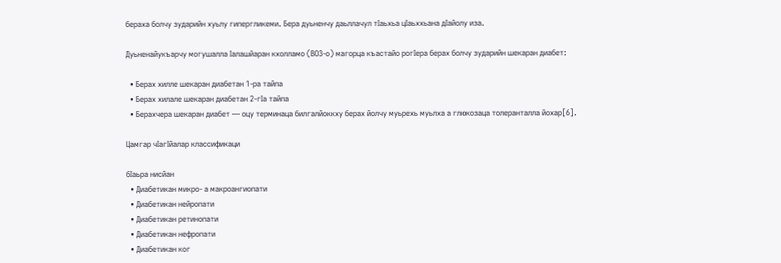бераха болчу зударийн хуьлу гипергликеми. Бера дуьненчу даьллачул тӀаьхьа цӀаьххьана дӀайолу иза.

Дуьненайукъарчу могушалла Ӏалашйаран кхолламо (ВОЗ-о) магорца къастайо рогӀера берах болчу зударийн шекаран диабет:

  • Берах хилле шекаран диабетан 1-ра тайпа
  • Берах хилале шекаран диабетан 2-гӀа тайпа
  • Берахчера шекаран диабет — оцу терминаца билгалйоккху берах йолчу муьрехь муьлха а глюкозаца толеранталла йохар[6].

Цамгар чӀагӀйалар классификаци

бӀаьра нисйан
  • Диабетикан микро- а макроангиопати
  • Диабетикан нейропати
  • Диабетикан ретинопати
  • Диабетикан нефропати
  • Диабетикан ког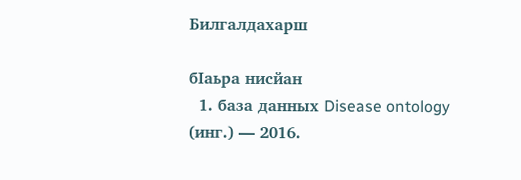Билгалдахарш

бӀаьра нисйан
  1. база данных Disease ontology (инг.) — 2016.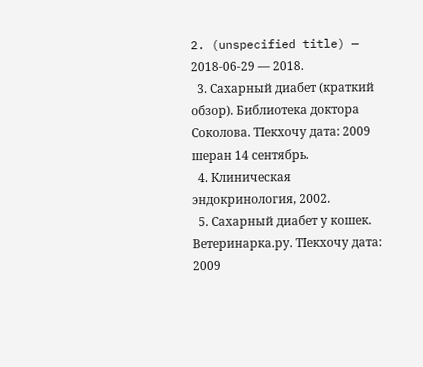2. (unspecified title) — 2018-06-29 — 2018.
  3. Сахарный диабет (краткий обзор). Библиотека доктора Соколова. ТӀекхочу дата: 2009 шеран 14 сентябрь.
  4. Клиническая эндокринология, 2002.
  5. Сахарный диабет у кошек. Ветеринарка.ру. ТӀекхочу дата: 2009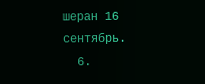шеран 16 сентябрь.
  6.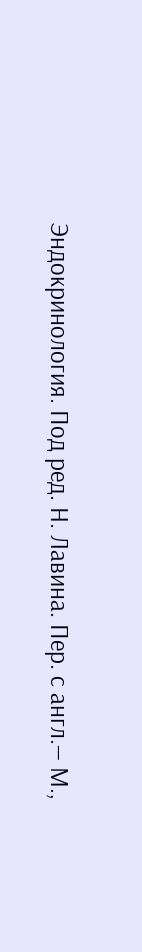Эндокринология. Под ред. Н. Лавина. Пер. с англ.— М.,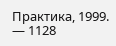Практика, 1999. — 1128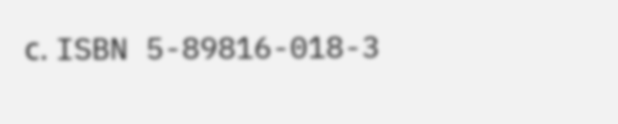с. ISBN 5-89816-018-3